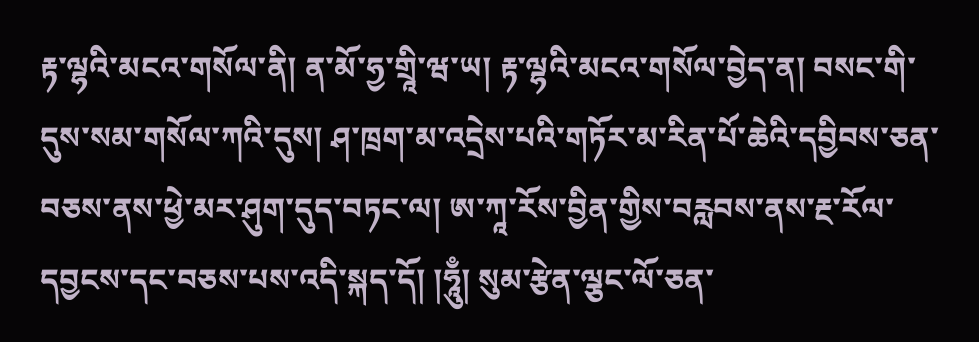རྟ་ལྷའི་མངའ་གསོལ་ནི། ན་མོ་ཧྱ་གྲཱི་ཝ་ཡ། རྟ་ལྷའི་མངའ་གསོལ་བྱེད་ན། བསང་གི་དུས་སམ་གསོལ་ཀའི་དུས། ཤ་ཁྲག་མ་འདྲེས་པའི་གཏོར་མ་རིན་པོ་ཆེའི་དབྱིབས་ཅན་བཅས་ནས་ཕྱེ་མར་ཤུག་དུད་བཏང་ལ། ཨ་ཀཱ་རོས་བྱིན་གྱིས་བརླབས་ནས་རྔ་རོལ་དབྱངས་དང་བཅས་པས་འདི་སྐད་དོ། །ཧཱུྃ། སུམ་རྩེན་ལྕང་ལོ་ཅན་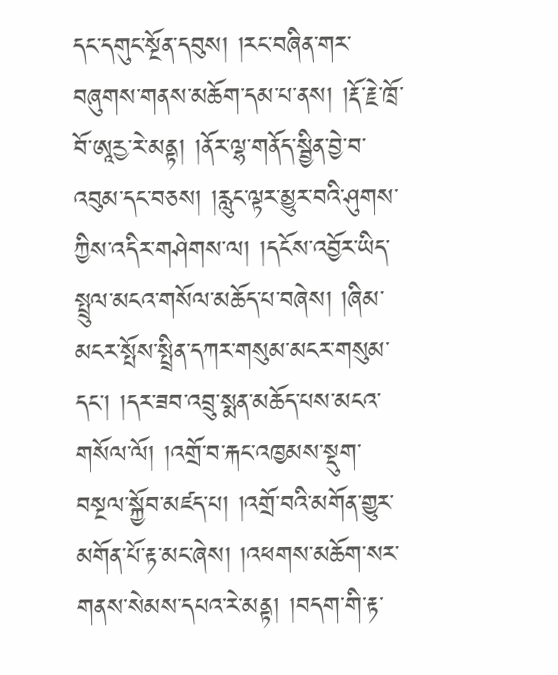དང་དགུང་སྔོན་དབུས། །རང་བཞིན་གར་བཞུགས་གནས་མཆོག་དམ་པ་ནས། །རྡོ་རྗེ་ཁྲོ་བོ་ཨཱརྱ་རེ་མནྟ། །ནོར་ལྷ་གནོད་སྦྱིན་བྱེ་བ་འབུམ་དང་བཅས། །རླུང་ལྟར་མྱུར་བའི་ཤུགས་ཀྱིས་འདིར་གཤེགས་ལ། །དངོས་འབྱོར་ཡིད་སྤྲུལ་མངའ་གསོལ་མཆོད་པ་བཞེས། །ཞིམ་མངར་སྤོས་སྤྲིན་དཀར་གསུམ་མངར་གསུམ་དང་། །དར་ཟབ་འབྲུ་སྨན་མཆོད་པས་མངའ་གསོལ་ལོ། །འགྲོ་བ་རྐང་འཁྱམས་སྡུག་བསྔལ་སྐྱོབ་མཛད་པ། །འགྲོ་བའི་མགོན་གྱུར་མགོན་པོ་རྟ་མང་ཞེས། །འཕགས་མཆོག་སར་གནས་སེམས་དཔའ་རེ་མནྟ། །བདག་གི་རྟ་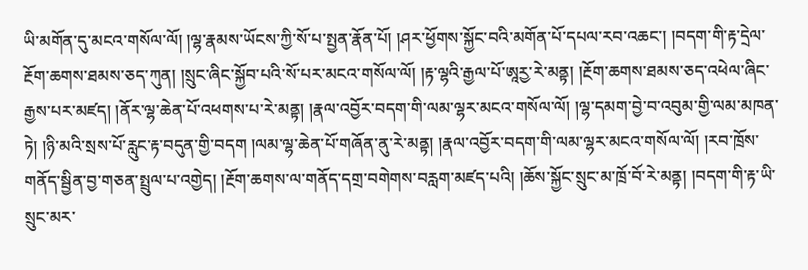ཡི་མགོན་དུ་མངའ་གསོལ་ལོ། །ལྷ་རྣམས་ཡོངས་ཀྱི་སོ་པ་སྤྱན་རྣོན་པོ། །ཤར་ཕྱོགས་སྐྱོང་བའི་མགོན་པོ་དཔལ་རབ་འཆང་། །བདག་གི་རྟ་དྲེལ་རྔོག་ཆགས་ཐམས་ཅད་ཀུན། །སྲུང་ཞིང་སྐྱོབ་པའི་སོ་པར་མངའ་གསོལ་ལོ། །རྟ་ལྷའི་རྒྱལ་པོ་ཨཱརྱ་རེ་མནྟ། །རྔོག་ཆགས་ཐམས་ཅད་འཕེལ་ཞིང་རྒྱས་པར་མཛད། །ནོར་ལྷ་ཆེན་པོ་འཕགས་པ་རེ་མནྟ། །རྣལ་འབྱོར་བདག་གི་ལམ་ལྷར་མངའ་གསོལ་ལོ། །ལྷ་དམག་བྱེ་བ་འབུམ་གྱི་ལམ་མཁན་ཏེ། །ཉི་མའི་སྲས་པོ་རླུང་རྟ་བདུན་གྱི་བདག །ལམ་ལྷ་ཆེན་པོ་གཞོན་ནུ་རེ་མནྟ། །རྣལ་འབྱོར་བདག་གི་ལམ་ལྷར་མངའ་གསོལ་ལོ། །རབ་ཁྲོས་གནོད་སྦྱིན་བྱ་གཅན་སྤྲུལ་པ་འགྱེད། །རྔོག་ཆགས་ལ་གནོད་དགྲ་བགེགས་བརླག་མཛད་པའི། །ཆོས་སྐྱོང་སྲུང་མ་ཁྲོ་བོ་རེ་མནྟ། །བདག་གི་རྟ་ཡི་སྲུང་མར་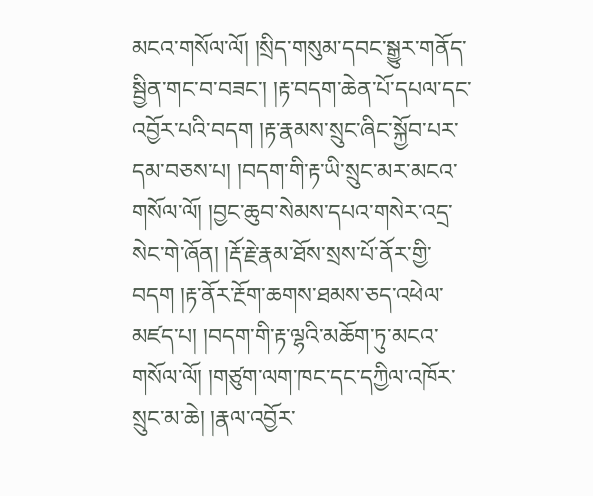མངའ་གསོལ་ལོ། །སྲིད་གསུམ་དབང་སྒྱུར་གནོད་སྦྱིན་གང་བ་བཟང་། །རྟ་བདག་ཆེན་པོ་དཔལ་དང་འབྱོར་པའི་བདག །རྟ་རྣམས་སྲུང་ཞིང་སྐྱོབ་པར་དམ་བཅས་པ། །བདག་གི་རྟ་ཡི་སྲུང་མར་མངའ་གསོལ་ལོ། །བྱང་ཆུབ་སེམས་དཔའ་གསེར་འདྲ་སེང་གེ་ཞོན། །རྡོ་རྗེ་རྣམ་ཐོས་སྲས་པོ་ནོར་གྱི་བདག །རྟ་ནོར་རྔོག་ཆགས་ཐམས་ཅད་འཕེལ་མཛད་པ། །བདག་གི་རྟ་ལྷའི་མཆོག་ཏུ་མངའ་གསོལ་ལོ། །གཙུག་ལག་ཁང་དང་དཀྱིལ་འཁོར་སྲུང་མ་ཆེ། །རྣལ་འབྱོར་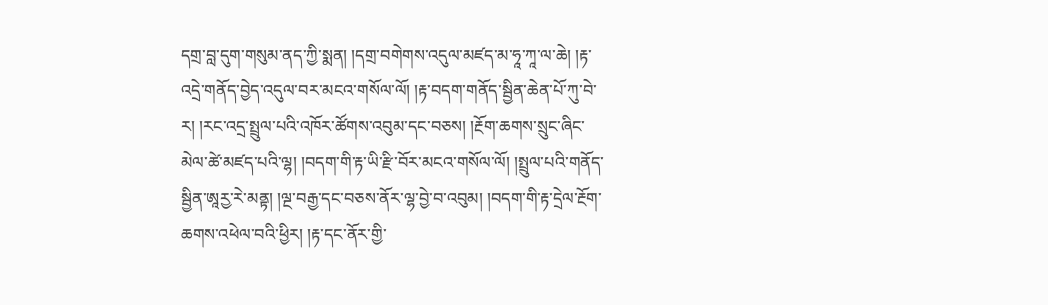དགྲ་བླ་དུག་གསུམ་ནད་ཀྱི་སྨན། །དགྲ་བགེགས་འདུལ་མཛད་མ་ཧཱ་ཀཱ་ལ་ཆེ། །རྟ་འདྲེ་གནོད་བྱེད་འདུལ་བར་མངའ་གསོལ་ལོ། །རྟ་བདག་གནོད་སྦྱིན་ཆེན་པོ་ཀུ་བེ་ར། །རང་འདྲ་སྤྲུལ་པའི་འཁོར་ཚོགས་འབུམ་དང་བཅས། །རྔོག་ཆགས་སྲུང་ཞིང་མེལ་ཚེ་མཛད་པའི་ལྷ། །བདག་གི་རྟ་ཡི་རྫི་བོར་མངའ་གསོལ་ལོ། །སྤྲུལ་པའི་གནོད་སྦྱིན་ཨཱརྱ་རེ་མནྟ། །ལྔ་བརྒྱ་དང་བཅས་ནོར་ལྷ་བྱེ་བ་འབུམ། །བདག་གི་རྟ་དྲེལ་རྔོག་ཆགས་འཕེལ་བའི་ཕྱིར། །རྟ་དང་ནོར་གྱི་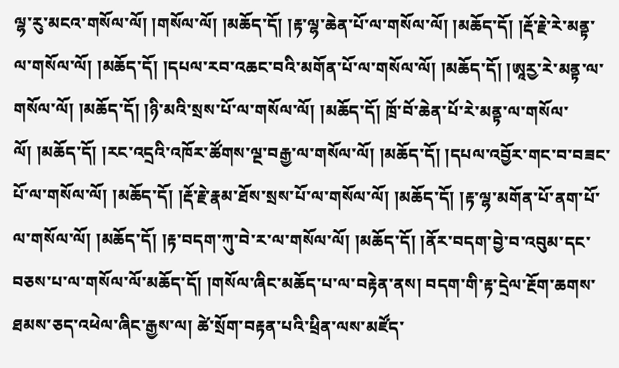ལྷ་རུ་མངའ་གསོལ་ལོ། །གསོལ་ལོ། །མཆོད་དོ། །རྟ་ལྷ་ཆེན་པོ་ལ་གསོལ་ལོ། །མཆོད་དོ། །རྡོ་རྗེ་རེ་མནྟ་ལ་གསོལ་ལོ། །མཆོད་དོ། །དཔལ་རབ་འཆང་བའི་མགོན་པོ་ལ་གསོལ་ལོ། །མཆོད་དོ། །ཨཱརྱ་རེ་མནྟ་ལ་གསོལ་ལོ། །མཆོད་དོ། །ཉི་མའི་སྲས་པོ་ལ་གསོལ་ལོ། །མཆོད་དོ། ཁྲོ་བོ་ཆེན་པོ་རེ་མནྟ་ལ་གསོལ་ལོ། །མཆོད་དོ། །རང་འདྲའི་འཁོར་ཚོགས་ལྔ་བརྒྱ་ལ་གསོལ་ལོ། །མཆོད་དོ། །དཔལ་འབྱོར་གང་བ་བཟང་པོ་ལ་གསོལ་ལོ། །མཆོད་དོ། །རྡོ་རྗེ་རྣམ་ཐོས་སྲས་པོ་ལ་གསོལ་ལོ། །མཆོད་དོ། །རྟ་ལྷ་མགོན་པོ་ནག་པོ་ལ་གསོལ་ལོ། །མཆོད་དོ། །རྟ་བདག་ཀུ་བེ་ར་ལ་གསོལ་ལོ། །མཆོད་དོ། །ནོར་བདག་བྱེ་བ་འབུམ་དང་བཅས་པ་ལ་གསོལ་ལོ་མཆོད་དོ། །གསོལ་ཞིང་མཆོད་པ་ལ་བརྟེན་ནས། བདག་གི་རྟ་དྲེལ་རྔོག་ཆགས་ཐམས་ཅད་འཕེལ་ཞིང་རྒྱས་ལ། ཚེ་སྲོག་བརྟན་པའི་ཕྲིན་ལས་མཛོད་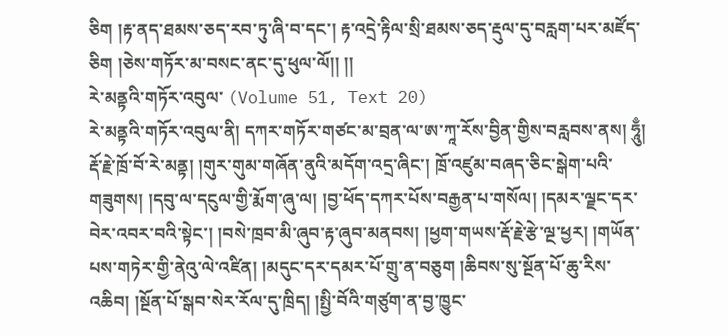ཅིག །རྟ་ནད་ཐམས་ཅད་རབ་ཏུ་ཞི་བ་དང་། རྟ་འདྲེ་རྟིལ་སྲི་ཐམས་ཅད་རྡུལ་དུ་བརླག་པར་མཛོད་ཅིག །ཅེས་གཏོར་མ་བསང་ནང་དུ་ཕུལ་ལོ།། །།
རེ་མནྟའི་གཏོར་འབུལ་ (Volume 51, Text 20)
རེ་མནྟའི་གཏོར་འབུལ་ནི། དཀར་གཏོར་གཙང་མ་བྲན་ལ་ཨ་ཀཱ་རོས་བྱིན་གྱིས་བརླབས་ནས། ཧཱུྃ། རྡོ་རྗེ་ཁྲོ་བོ་རེ་མནྟ། །གུར་གུམ་གཞོན་ནུའི་མདོག་འདྲ་ཞིང་། ཁྲོ་འཛུམ་བཞད་ཅིང་སྒེག་པའི་གཟུགས། །དབུ་ལ་དངུལ་གྱི་རྨོག་ཞུ་ལ། །བྱ་ཕོད་དཀར་པོས་བརྒྱན་པ་གསོལ། །དམར་ལྗང་དར་བེར་འབར་བའི་སྟེང་། །བསེ་ཁྲབ་མི་ཞུབ་རྟ་ཞུབ་མནབས། །ཕྱག་གཡས་རྡོ་རྗེ་རྩེ་ལྔ་ཕྱར། །གཡོན་པས་གཏེར་གྱི་ནེའུ་ལེ་འཛིན། །མདུང་དར་དམར་པོ་གྲུ་ན་བཅུག །ཆིབས་སུ་སྔོན་པོ་ཆུ་རིས་འཆིབ། །སྔོན་པོ་སྒབ་སེར་རོལ་དུ་ཁྲིད། །སྤྱི་བོའི་གཙུག་ན་བྱ་ཁྱུང་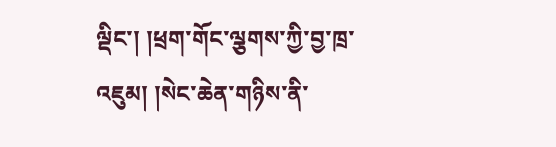ལྡིང་། །ཕྲག་གོང་ལྕགས་ཀྱི་བྱ་ཁྲ་འཇུམ། །སེང་ཆེན་གཉིས་ནི་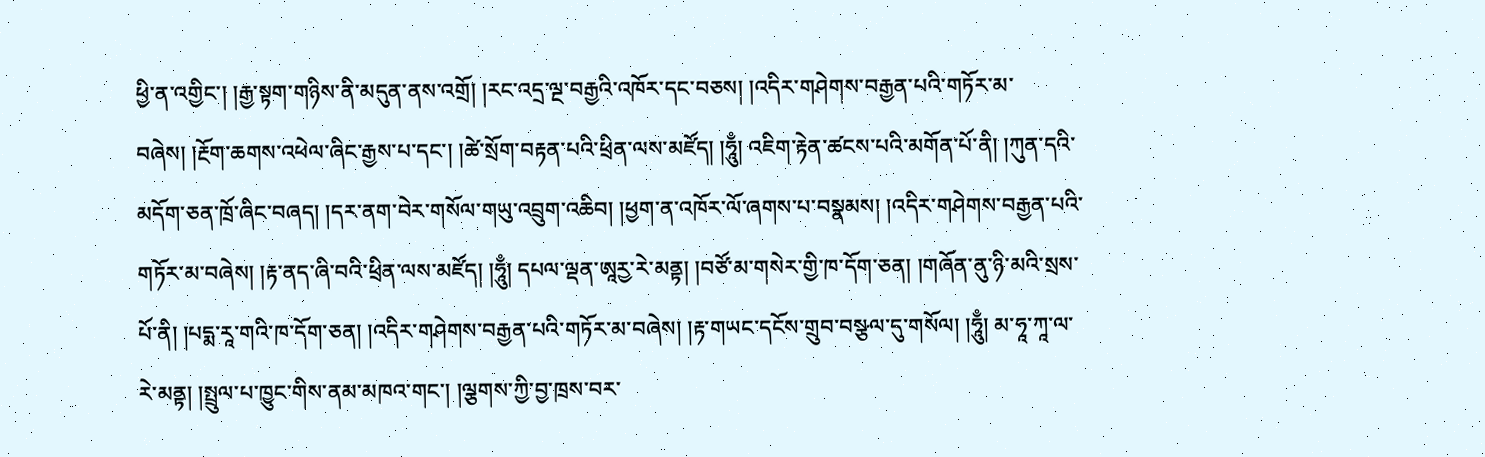ཕྱི་ན་འགྱིང་། །རྒྱ་སྟག་གཉིས་ནི་མདུན་ནས་འགྲོ། །རང་འདྲ་ལྔ་བརྒྱའི་འཁོར་དང་བཅས། །འདིར་གཤེགས་བརྒྱན་པའི་གཏོར་མ་བཞེས། །རྔོག་ཆགས་འཕེལ་ཞིང་རྒྱས་པ་དང་། །ཚེ་སྲོག་བརྟན་པའི་ཕྲིན་ལས་མཛོད། །ཧཱུྃ། འཇིག་རྟེན་ཚངས་པའི་མགོན་པོ་ནི། །ཀུན་དའི་མདོག་ཅན་ཁྲོ་ཞིང་བཞད། །དར་ནག་བེར་གསོལ་གཡུ་འབྲུག་འཆིབ། །ཕྱག་ན་འཁོར་ལོ་ཞགས་པ་བསྣམས། །འདིར་གཤེགས་བརྒྱན་པའི་གཏོར་མ་བཞེས། །རྟ་ནད་ཞི་བའི་ཕྲིན་ལས་མཛོད། །ཧཱུྃ། དཔལ་ལྡན་ཨཱརྱ་རེ་མནྟ། །བཙོ་མ་གསེར་གྱི་ཁ་དོག་ཅན། །གཞོན་ནུ་ཉི་མའི་སྲས་པོ་ནི། །པདྨ་རཱ་གའི་ཁ་དོག་ཅན། །འདིར་གཤེགས་བརྒྱན་པའི་གཏོར་མ་བཞེས། །རྟ་གཡང་དངོས་གྲུབ་བསྩལ་དུ་གསོལ། །ཧཱུྃ། མ་ཧཱ་ཀཱ་ལ་རེ་མནྟ། །སྤྲུལ་པ་ཁྱུང་གིས་ནམ་མཁའ་གང་། །ལྕགས་ཀྱི་བྱ་ཁྲས་བར་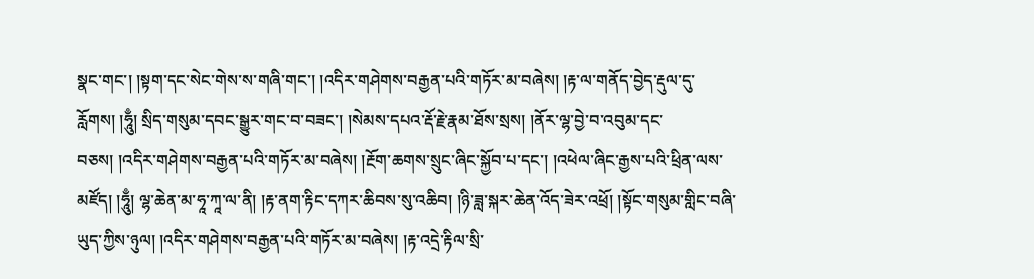སྣང་གང་། །སྟག་དང་སེང་གེས་ས་གཞི་གང་། །འདིར་གཤེགས་བརྒྱན་པའི་གཏོར་མ་བཞེས། །རྟ་ལ་གནོད་བྱེད་རྡུལ་དུ་རློགས། །ཧཱུྃ། སྲིད་གསུམ་དབང་སྒྱུར་གང་བ་བཟང་། །སེམས་དཔའ་རྡོ་རྗེ་རྣམ་ཐོས་སྲས། །ནོར་ལྷ་བྱེ་བ་འབུམ་དང་བཅས། །འདིར་གཤེགས་བརྒྱན་པའི་གཏོར་མ་བཞེས། །རྔོག་ཆགས་སྲུང་ཞིང་སྐྱོབ་པ་དང་། །འཕེལ་ཞིང་རྒྱས་པའི་ཕྲིན་ལས་མཛོད། །ཧཱུྃ། ལྷ་ཆེན་མ་ཧཱ་ཀཱ་ལ་ནི། །རྟ་ནག་རྟིང་དཀར་ཆིབས་སུ་འཆིབ། །ཉི་ཟླ་སྐར་ཆེན་འོད་ཟེར་འཕྲོ། །སྟོང་གསུམ་གླིང་བཞི་ཡུད་ཀྱིས་ཉུལ། །འདིར་གཤེགས་བརྒྱན་པའི་གཏོར་མ་བཞེས། །རྟ་འདྲེ་རྟིལ་སྲི་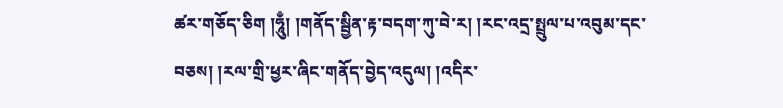ཚར་གཅོད་ཅིག །ཧཱུྃ། །གནོད་སྦྱིན་རྟ་བདག་ཀུ་བེ་ར། །རང་འདྲ་སྤྲུལ་པ་འབུམ་དང་བཅས། །རལ་གྲི་ཕྱར་ཞིང་གནོད་བྱེད་འདུལ། །འདིར་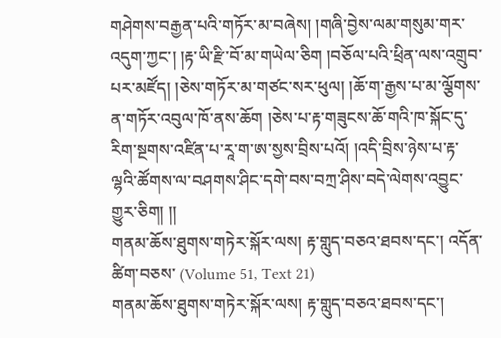གཤེགས་བརྒྱན་པའི་གཏོར་མ་བཞེས། །གཞི་བྱེས་ལམ་གསུམ་གར་འདུག་ཀྱང་། །རྟ་ཡི་རྫི་བོ་མ་གཡེལ་ཅིག །བཅོལ་པའི་ཕྲིན་ལས་འགྲུབ་པར་མཛོད། །ཅེས་གཏོར་མ་གཙང་སར་ཕུལ། །ཆོ་ག་རྒྱས་པ་མ་ལྕོགས་ན་གཏོར་འབུལ་ཁོ་ནས་ཆོག །ཅེས་པ་རྟ་གཟུངས་ཆོ་གའི་ཁ་སྐོང་དུ་རིག་སྔགས་འཛིན་པ་རཱ་ག་ཨ་སྱས་བྲིས་པའོ། །འདི་བྲིས་ཉེས་པ་རྟ་ལྷའི་ཚོགས་ལ་བཤགས་ཤིང་དགེ་བས་བཀྲ་ཤིས་བདེ་ལེགས་འབྱུང་གྱུར་ཅིག། །།
གནམ་ཆོས་ཐུགས་གཏེར་སྐོར་ལས། རྟ་གླུད་བཅའ་ཐབས་དང་། འདོན་ཚིག་བཅས་ (Volume 51, Text 21)
གནམ་ཆོས་ཐུགས་གཏེར་སྐོར་ལས། རྟ་གླུད་བཅའ་ཐབས་དང་།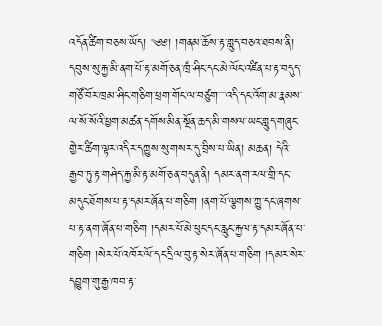འདོན་ཚིག་བཅས་ཡོད། ༄༅། །གནམ་ཆོས་རྟ་གླུད་བཅའ་ཐབས་ནི། དབུས་སུ་རྐྱ་མི་ནག་པོ་རྟ་མགོ་ཅན་ཁྲཾ་ཤིང་དང་མེ་ལོང་འཛིན་པ་རྟ་བདུད་གཙོ་བོར་ཁྲམ་ཤིང་གཅིག་ཕྲག་གོང་ལ་བཙུག་་་་འདི་དང་འོག་མ་རྣམས་ལ་སོ་སོའི་ཕྱག་མཚན་དགོས་མིན་སྔོན་ཆད་མི་གསལ་ཡང་གླུད་གཞུང་གྱེར་ཚིག་ལྟར་འདིར་དཀྱུས་སུ་གསར་དུ་བྲིས་པ་ཡིན། མཆན། དེའི་རྒྱབ་ཏུ་རྟ་གཤེད་རྐྱ་མི་རྟ་མགོ་ཅན་བདུན་ནི། དམར་ནག་རལ་གྲི་དང་མདུང་ཐོགས་པ་རྟ་དམར་ཞོན་པ་གཅིག །ནག་པོ་ལྕགས་ཀྱུ་དང་ཞགས་པ་རྟ་ནག་ཞོན་པ་གཅིག །དམར་པོ་མེ་ཕུང་དང་རླུང་རྐྱལ་རྟ་དམར་ཞོན་པ་གཅིག །སེར་པོ་འཁོར་ལོ་དང་དྲིལ་བུ་རྟ་སེར་ཞོན་པ་གཅིག །དམར་སེར་དབྱུག་གུ་རྒྱ་ཁབ་རྟ་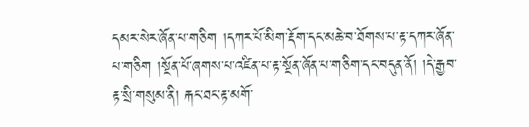དམར་སེར་ཞོན་པ་གཅིག །དཀར་པོ་མིག་རྡོག་དང་མཆེ་བ་ཐོགས་པ་རྟ་དཀར་ཞོན་པ་གཅིག །སྔོན་པོ་ཞགས་པ་འཛིན་པ་རྟ་སྔོན་ཞོན་པ་གཅིག་དང་བདུན་ནོ། །དེ་རྒྱབ་རྟ་སྲི་གསུམ་ནི། རྐང་ཐང་རྟ་མགོ་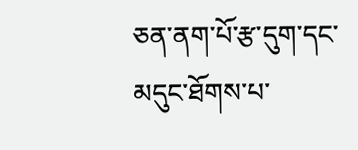ཅན་ནག་པོ་རྩ་དུག་དང་མདུང་ཐོགས་པ་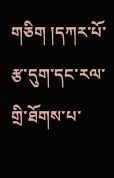གཅིག །དཀར་པོ་རྩ་དུག་དང་རལ་གྲི་ཐོགས་པ་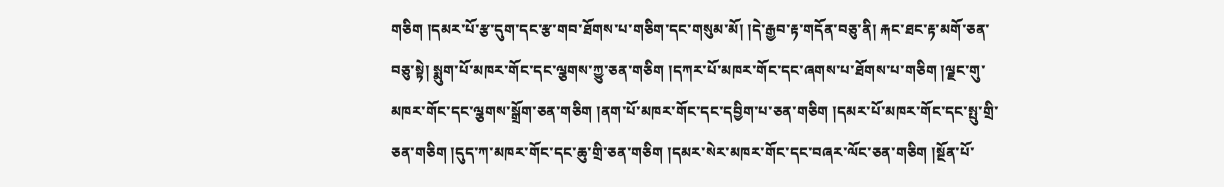གཅིག །དམར་པོ་རྩ་དུག་དང་རྩ་གབ་ཐོགས་པ་གཅིག་དང་གསུམ་མོ། །དེ་རྒྱབ་རྟ་གདོན་བཅུ་ནི། རྐང་ཐང་རྟ་མགོ་ཅན་བཅུ་སྟེ། སྨུག་པོ་མཁར་གོང་དང་ལྕགས་ཀྱུ་ཅན་གཅིག །དཀར་པོ་མཁར་གོང་དང་ཞགས་པ་ཐོགས་པ་གཅིག །ལྗང་གུ་མཁར་གོང་དང་ལྕགས་སྒྲོག་ཅན་གཅིག །ནག་པོ་མཁར་གོང་དང་དབྱིག་པ་ཅན་གཅིག །དམར་པོ་མཁར་གོང་དང་སྤུ་གྲི་ཅན་གཅིག །དུད་ཀ་མཁར་གོང་དང་ཆུ་གྲི་ཅན་གཅིག །དམར་སེར་མཁར་གོང་དང་བཞར་ལོང་ཅན་གཅིག །སྔོན་པོ་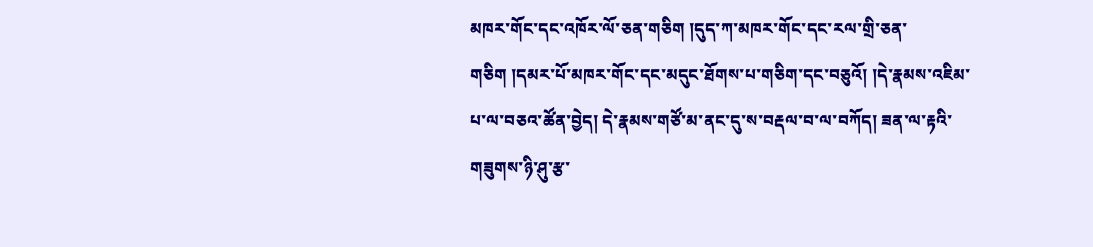མཁར་གོང་དང་འཁོར་ལོ་ཅན་གཅིག །དུད་ཀ་མཁར་གོང་དང་རལ་གྲི་ཅན་གཅིག །དམར་པོ་མཁར་གོང་དང་མདུང་ཐོགས་པ་གཅིག་དང་བཅུའོ། །དེ་རྣམས་འཇིམ་པ་ལ་བཅའ་ཚོན་བྱེད། དེ་རྣམས་གཙོ་མ་ནང་དུ་ས་བརྡལ་བ་ལ་བཀོད། ཟན་ལ་རྟའི་གཟུགས་ཉི་ཤུ་རྩ་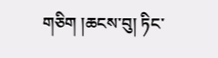གཅིག །ཆངས་བུ། ཏིང་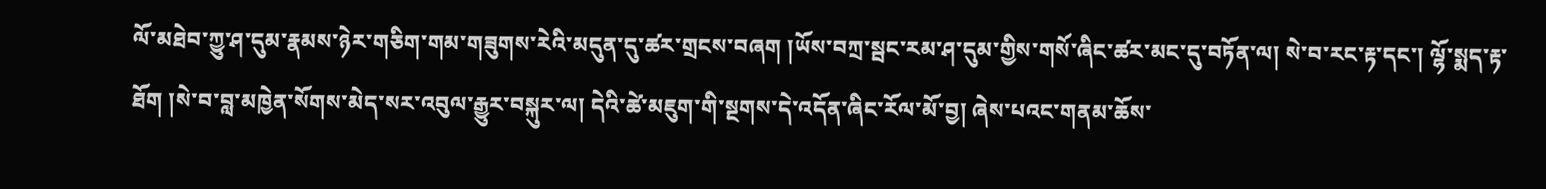ལོ་མཐེབ་ཀྱུ་ཤ་དུམ་རྣམས་ཉེར་གཅིག་གམ་གཟུགས་རེའི་མདུན་དུ་ཚར་གྲངས་བཞག །ཡོས་བཀྲ་སྦང་རམ་ཤ་དུམ་གྱིས་གསོ་ཞིང་ཚར་མང་དུ་བཏོན་ལ། སེ་བ་རང་རྟ་དང་། ལྷོ་སྨད་རྟ་ཐོག །སེ་བ་བླ་མཁྱེན་སོགས་མེད་སར་འབུལ་རྒྱུར་བསྐུར་ལ། དེའི་ཚེ་མཇུག་གི་སྔགས་དེ་འདོན་ཞིང་རོལ་མོ་བྱ། ཞེས་པའང་གནམ་ཆོས་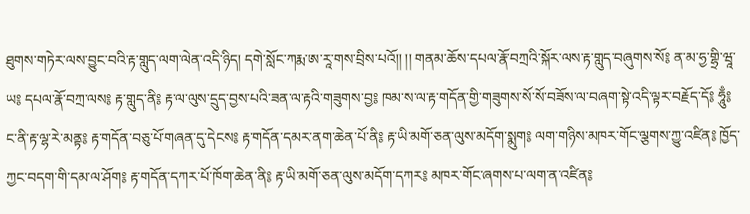ཐུགས་གཏེར་ལས་བྱུང་བའི་རྟ་གླུད་ལག་ལེན་འདི་ཉིད། དགེ་སློང་ཀརྨ་ཨ་རཱ་གས་བྲིས་པའོ།། །། གནམ་ཆོས་དཔལ་རྣོ་བཀྲའི་སྐོར་ལས་རྟ་གླུད་བཞུགས་སོ༔ ན་མ་ཧྱ་གྷྲི་ཝཱ་ཡ༔ དཔལ་རྣོ་བཀྲ་ལས༔ རྟ་གླུད་ནི༔ རྟ་ལ་ལུས་དྲུད་བྱས་པའི་ཟན་ལ་རྟའི་གཟུགས་བྱ༔ ཁམ་ས་ལ་རྟ་གདོན་གྱི་གཟུགས་སོ་སོ་བཟོས་ལ་བཞག་སྟེ་འདི་ལྟར་བརྗོད་དོ༔ ཧཱུྃ༔ ང་ནི་རྟ་ལྷ་རེ་མནྟ༔ རྟ་གདོན་བཅུ་པོ་གཞན་དུ་དེངས༔ རྟ་གདོན་དམར་ནག་ཆེན་པོ་ནི༔ རྟ་ཡི་མགོ་ཅན་ལུས་མདོག་སྨུག༔ ལག་གཉིས་མཁར་གོང་ལྕགས་ཀྱུ་འཛིན༔ ཁྱོད་ཀྱང་བདག་གི་དམ་ལ་ཤོག༔ རྟ་གདོན་དཀར་པོ་ཁོག་ཆེན་ནི༔ རྟ་ཡི་མགོ་ཅན་ལུས་མདོག་དཀར༔ མཁར་གོང་ཞགས་པ་ལག་ན་འཛིན༔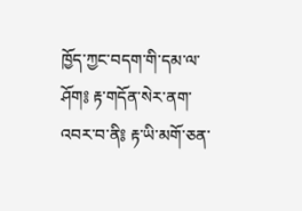ཁྱོད་ཀྱང་བདག་གི་དམ་ལ་ཤོག༔ རྟ་གདོན་སེར་ནག་འབར་བ་ནི༔ རྟ་ཡི་མགོ་ཅན་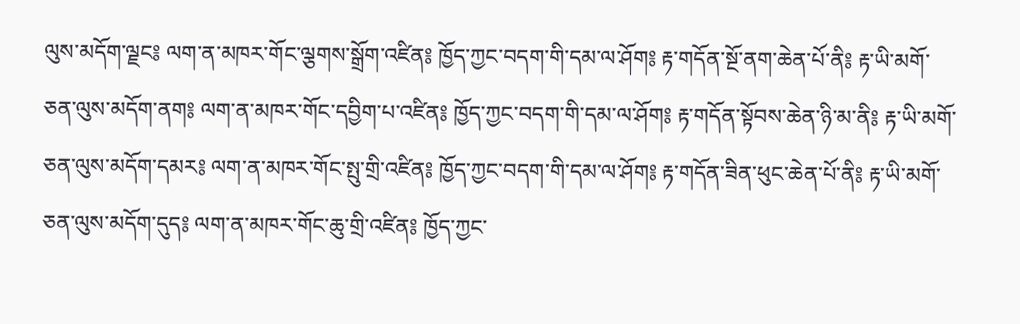ལུས་མདོག་ལྗང༔ ལག་ན་མཁར་གོང་ལྕགས་སྒྲོག་འཛིན༔ ཁྱོད་ཀྱང་བདག་གི་དམ་ལ་ཤོག༔ རྟ་གདོན་སྔོ་ནག་ཆེན་པོ་ནི༔ རྟ་ཡི་མགོ་ཅན་ལུས་མདོག་ནག༔ ལག་ན་མཁར་གོང་དབྱིག་པ་འཛིན༔ ཁྱོད་ཀྱང་བདག་གི་དམ་ལ་ཤོག༔ རྟ་གདོན་སྟོབས་ཆེན་ཉི་མ་ནི༔ རྟ་ཡི་མགོ་ཅན་ལུས་མདོག་དམར༔ ལག་ན་མཁར་གོང་སྤུ་གྲི་འཛིན༔ ཁྱོད་ཀྱང་བདག་གི་དམ་ལ་ཤོག༔ རྟ་གདོན་ཟིན་ཕུང་ཆེན་པོ་ནི༔ རྟ་ཡི་མགོ་ཅན་ལུས་མདོག་དུད༔ ལག་ན་མཁར་གོང་ཆུ་གྲི་འཛིན༔ ཁྱོད་ཀྱང་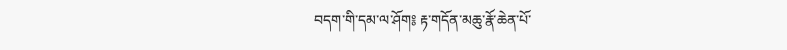བདག་གི་དམ་ལ་ཤོག༔ རྟ་གདོན་མཆུ་རྣོ་ཆེན་པོ་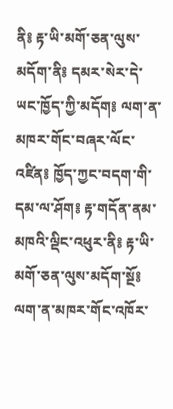ནི༔ རྟ་ཡི་མགོ་ཅན་ལུས་མདོག་ནི༔ དམར་སེར་དེ་ཡང་ཁྱོད་ཀྱི་མདོག༔ ལག་ན་མཁར་གོང་བཞར་ལོང་འཛིན༔ ཁྱོད་ཀྱང་བདག་གི་དམ་ལ་ཤོག༔ རྟ་གདོན་ནམ་མཁའི་ལྡིང་འཕུར་ནི༔ རྟ་ཡི་མགོ་ཅན་ལུས་མདོག་སྔོ༔ ལག་ན་མཁར་གོང་འཁོར་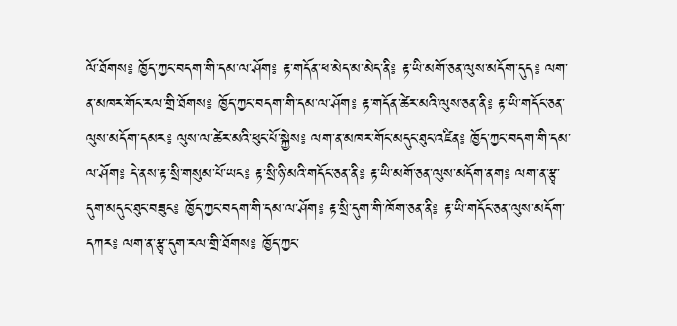ལོ་ཐོགས༔ ཁྱོད་ཀྱང་བདག་གི་དམ་ལ་ཤོག༔ རྟ་གདོན་ཕ་མེད་མ་མེད་ནི༔ རྟ་ཡི་མགོ་ཅན་ལུས་མདོག་དུད༔ ལག་ན་མཁར་གོང་རལ་གྲི་ཐོགས༔ ཁྱོད་ཀྱང་བདག་གི་དམ་ལ་ཤོག༔ རྟ་གདོན་ཚེར་མའི་ལུས་ཅན་ནི༔ རྟ་ཡི་གདོང་ཅན་ལུས་མདོག་དམར༔ ལུས་ལ་ཚེར་མའི་ཕུང་པོ་སྐྱེས༔ ལག་ན་མཁར་གོང་མདུང་ཐུང་འཛིན༔ ཁྱོད་ཀྱང་བདག་གི་དམ་ལ་ཤོག༔ དེ་ནས་རྟ་སྲི་གསུམ་པོ་ཡང༔ རྟ་སྲི་ཉི་མའི་གདོང་ཅན་ནི༔ རྟ་ཡི་མགོ་ཅན་ལུས་མདོག་ནག༔ ལག་ན་རྩྭ་དུག་མདུང་ཐུང་བཟུང༔ ཁྱོད་ཀྱང་བདག་གི་དམ་ལ་ཤོག༔ རྟ་སྲི་དུག་གི་ཁོག་ཅན་ནི༔ རྟ་ཡི་གདོང་ཅན་ལུས་མདོག་དཀར༔ ལག་ན་རྩྭ་དུག་རལ་གྲི་ཐོགས༔ ཁྱོད་ཀྱང་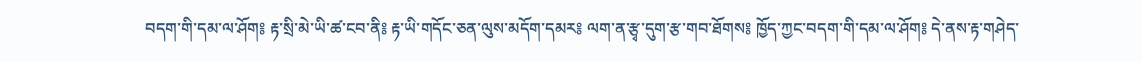བདག་གི་དམ་ལ་ཤོག༔ རྟ་སྲི་མེ་ཡི་ཚ་ངབ་ནི༔ རྟ་ཡི་གདོང་ཅན་ལུས་མདོག་དམར༔ ལག་ན་རྩྭ་དུག་རྩ་གབ་ཐོགས༔ ཁྱོད་ཀྱང་བདག་གི་དམ་ལ་ཤོག༔ དེ་ནས་རྟ་གཤེད་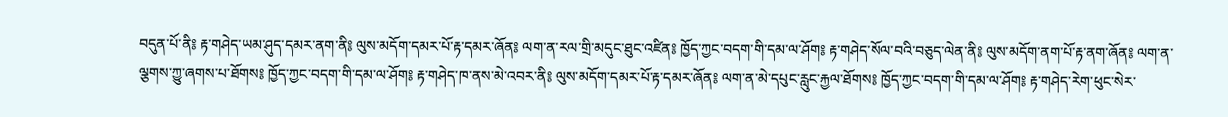བདུན་པོ་ནི༔ རྟ་གཤེད་ཡམ་ཤུད་དམར་ནག་ནི༔ ལུས་མདོག་དམར་པོ་རྟ་དམར་ཞོན༔ ལག་ན་རལ་གྲི་མདུང་ཐུང་འཛིན༔ ཁྱོད་ཀྱང་བདག་གི་དམ་ལ་ཤོག༔ རྟ་གཤེད་སོལ་བའི་བཅུད་ལེན་ནི༔ ལུས་མདོག་ནག་པོ་རྟ་ནག་ཞོན༔ ལག་ན་ལྕགས་ཀྱུ་ཞགས་པ་ཐོགས༔ ཁྱོད་ཀྱང་བདག་གི་དམ་ལ་ཤོག༔ རྟ་གཤེད་ཁ་ནས་མེ་འབར་ནི༔ ལུས་མདོག་དམར་པོ་རྟ་དམར་ཞོན༔ ལག་ན་མེ་དཔུང་རླུང་རྐྱལ་ཐོགས༔ ཁྱོད་ཀྱང་བདག་གི་དམ་ལ་ཤོག༔ རྟ་གཤེད་རེག་ཕུང་སེར་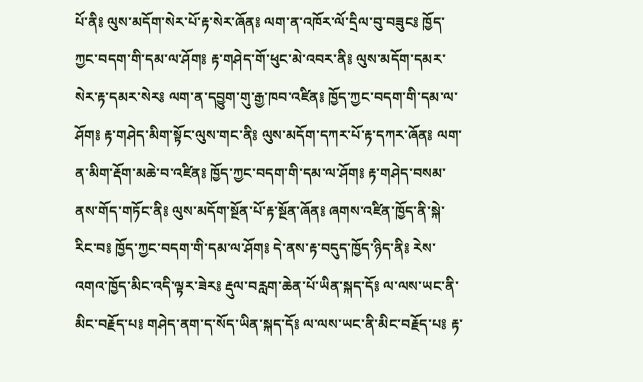པོ་ནི༔ ལུས་མདོག་སེར་པོ་རྟ་སེར་ཞོན༔ ལག་ན་འཁོར་ལོ་དྲིལ་བུ་བཟུང༔ ཁྱོད་ཀྱང་བདག་གི་དམ་ལ་ཤོག༔ རྟ་གཤེད་གོ་ཕུང་མེ་འབར་ནི༔ ལུས་མདོག་དམར་སེར་རྟ་དམར་སེར༔ ལག་ན་དབྱུག་གུ་རྒྱ་ཁབ་འཛིན༔ ཁྱོད་ཀྱང་བདག་གི་དམ་ལ་ཤོག༔ རྟ་གཤེད་མིག་སྟོང་ལུས་གང་ནི༔ ལུས་མདོག་དཀར་པོ་རྟ་དཀར་ཞོན༔ ལག་ན་མིག་རྡོག་མཆེ་བ་འཛིན༔ ཁྱོད་ཀྱང་བདག་གི་དམ་ལ་ཤོག༔ རྟ་གཤེད་བསམ་ནས་གོད་གཏོང་ནི༔ ལུས་མདོག་སྔོན་པོ་རྟ་སྔོན་ཞོན༔ ཞགས་འཛིན་ཁྱོད་ནི་སྐེ་རིང་བ༔ ཁྱོད་ཀྱང་བདག་གི་དམ་ལ་ཤོག༔ དེ་ནས་རྟ་བདུད་ཁྱོད་ཉིད་ནི༔ རེས་འགའ་ཁྱོད་མིང་འདི་ལྟར་ཟེར༔ རྡུལ་བརླག་ཆེན་པོ་ཡིན་སྐད་དོ༔ ལ་ལས་ཡང་ནི་མིང་བརྗོད་པ༔ གཤེད་ནག་ད་སོད་ཡིན་སྐད་དོ༔ ལ་ལས་ཡང་ནི་མིང་བརྗོད་པ༔ རྟ་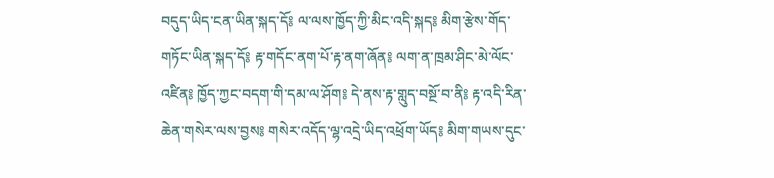བདུད་ཡིད་ངན་ཡིན་སྐད་དོ༔ ལ་ལས་ཁྱོད་ཀྱི་མིང་འདི་སྐད༔ མིག་རྩེས་གོད་གཏོང་ཡིན་སྐད་དོ༔ རྟ་གདོང་ནག་པོ་རྟ་ནག་ཞོན༔ ལག་ན་ཁྲམ་ཤིང་མེ་ལོང་འཛིན༔ ཁྱོད་ཀྱང་བདག་གི་དམ་ལ་ཤོག༔ དེ་ནས་རྟ་གླུད་བསྔོ་བ་ནི༔ རྟ་འདི་རིན་ཆེན་གསེར་ལས་བྱས༔ གསེར་འདོད་ལྷ་འདྲེ་ཡིད་འཕྲོག་ཡོད༔ མིག་གཡས་དུང་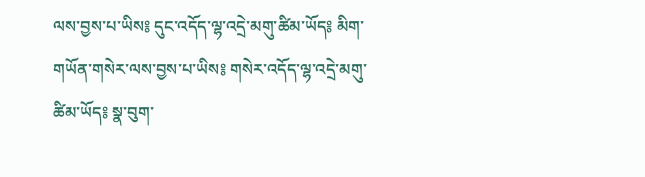ལས་བྱས་པ་ཡིས༔ དུང་འདོད་ལྷ་འདྲེ་མགུ་ཚིམ་ཡོད༔ མིག་གཡོན་གསེར་ལས་བྱས་པ་ཡིས༔ གསེར་འདོད་ལྷ་འདྲེ་མགུ་ཚིམ་ཡོད༔ སྣ་བུག་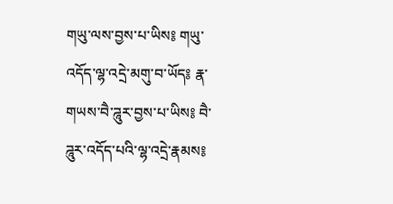གཡུ་ལས་བྱས་པ་ཡིས༔ གཡུ་འདོད་ལྷ་འདྲེ་མགུ་བ་ཡོད༔ རྣ་གཡས་བཻ་ཌཱུར་བྱས་པ་ཡིས༔ བཻ་ཌཱུར་འདོད་པའི་ལྷ་འདྲེ་རྣམས༔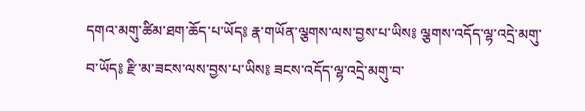དགའ་མགུ་ཚིམ་ཐག་ཆོད་པ་ཡོད༔ རྣ་གཡོན་ལྕགས་ལས་བྱས་པ་ཡིས༔ ལྕགས་འདོད་ལྷ་འདྲེ་མགུ་བ་ཡོད༔ རྫི་མ་ཟངས་ལས་བྱས་པ་ཡིས༔ ཟངས་འདོད་ལྷ་འདྲེ་མགུ་བ་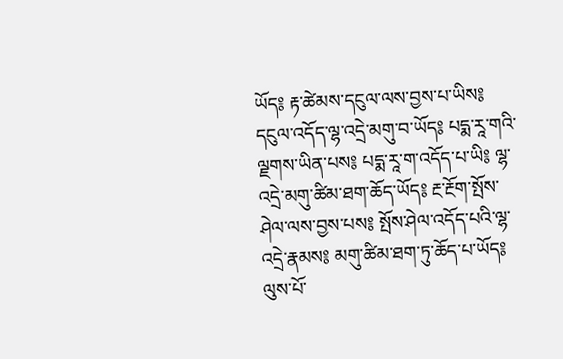ཡོད༔ རྟ་ཚེམས་དངུལ་ལས་བྱས་པ་ཡིས༔ དངུལ་འདོད་ལྷ་འདྲེ་མགུ་བ་ཡོད༔ པདྨ་རཱ་གའི་ལྗགས་ཡིན་པས༔ པདྨ་རཱ་ག་འདོད་པ་ཡི༔ ལྷ་འདྲེ་མགུ་ཚིམ་ཐག་ཆོད་ཡོད༔ རྔ་རྔོག་སྤོས་ཤེལ་ལས་བྱས་པས༔ སྤོས་ཤེལ་འདོད་པའི་ལྷ་འདྲེ་རྣམས༔ མགུ་ཚིམ་ཐག་ཏུ་ཆོད་པ་ཡོད༔ ལུས་པོ་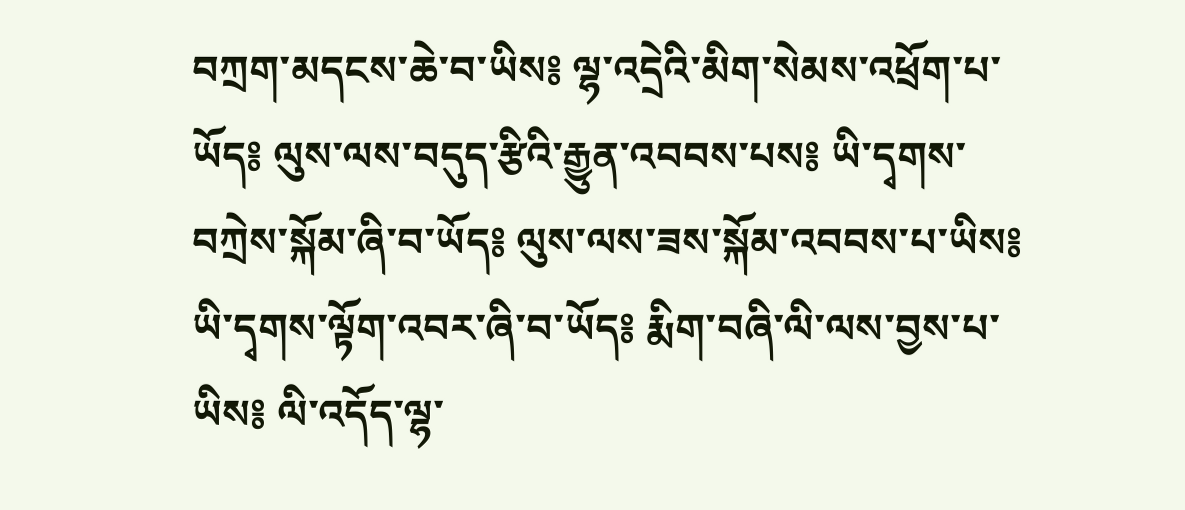བཀྲག་མདངས་ཆེ་བ་ཡིས༔ ལྷ་འདྲེའི་མིག་སེམས་འཕྲོག་པ་ཡོད༔ ལུས་ལས་བདུད་རྩིའི་རྒྱུན་འབབས་པས༔ ཡི་དྭགས་བཀྲེས་སྐོམ་ཞི་བ་ཡོད༔ ལུས་ལས་ཟས་སྐོམ་འབབས་པ་ཡིས༔ ཡི་དྭགས་ལྟོག་འབར་ཞི་བ་ཡོད༔ རྨིག་བཞི་ལི་ལས་བྱས་པ་ཡིས༔ ལི་འདོད་ལྷ་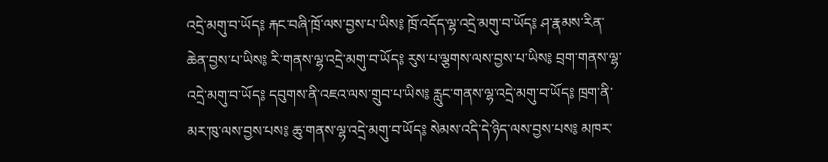འདྲེ་མགུ་བ་ཡོད༔ རྐང་བཞི་ཁྲོ་ལས་བྱས་པ་ཡིས༔ ཁྲོ་འདོད་ལྷ་འདྲེ་མགུ་བ་ཡོད༔ ཤ་རྣམས་རིན་ཆེན་བྱས་པ་ཡིས༔ རི་གནས་ལྷ་འདྲེ་མགུ་བ་ཡོད༔ རུས་པ་ལྕགས་ལས་བྱས་པ་ཡིས༔ བྲག་གནས་ལྷ་འདྲེ་མགུ་བ་ཡོད༔ དབུགས་ནི་འཇའ་ལས་གྲུབ་པ་ཡིས༔ རླུང་གནས་ལྷ་འདྲེ་མགུ་བ་ཡོད༔ ཁྲག་ནི་མར་ཁུ་ལས་བྱས་པས༔ ཆུ་གནས་ལྷ་འདྲེ་མགུ་བ་ཡོད༔ སེམས་འདི་དེ་ཉིད་ལས་བྱས་པས༔ མཁར་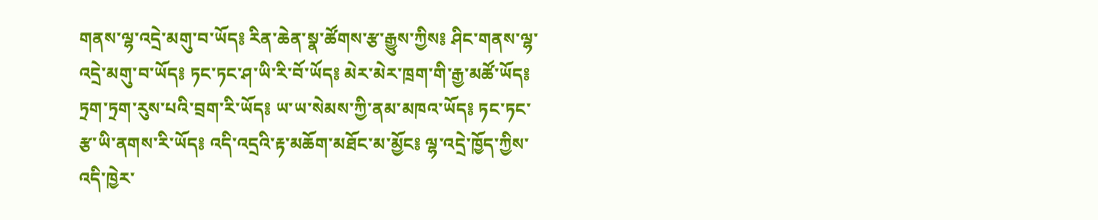གནས་ལྷ་འདྲེ་མགུ་བ་ཡོད༔ རིན་ཆེན་སྣ་ཚོགས་རྩ་རྒྱུས་ཀྱིས༔ ཤིང་གནས་ལྷ་འདྲེ་མགུ་བ་ཡོད༔ ཏང་ཏང་ཤ་ཡི་རི་བོ་ཡོད༔ མེར་མེར་ཁྲག་གི་རྒྱ་མཚོ་ཡོད༔ ཏྲག་ཏྲག་རུས་པའི་བྲག་རི་ཡོད༔ ཡ་ཡ་སེམས་ཀྱི་ནམ་མཁའ་ཡོད༔ ཏང་ཏང་རྩ་ཡི་ནགས་རི་ཡོད༔ འདི་འདྲའི་རྟ་མཆོག་མཐོང་མ་མྱོང༔ ལྷ་འདྲེ་ཁྱོད་ཀྱིས་འདི་ཁྱེར་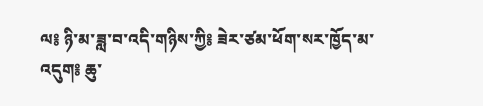ལ༔ ཉི་མ་ཟླ་བ་འདི་གཉིས་ཀྱི༔ ཟེར་ཙམ་ཕོག་སར་ཁྱོད་མ་འདུག༔ ཆུ་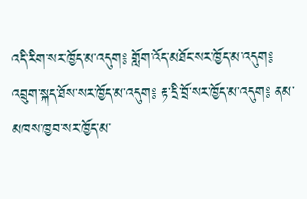འདི་རིག་སར་ཁྱོད་མ་འདུག༔ གློག་འོད་མཐོང་སར་ཁྱོད་མ་འདུག༔ འབྲུག་སྐད་ཐོས་སར་ཁྱོད་མ་འདུག༔ རྟ་དྲི་བྲོ་སར་ཁྱོད་མ་འདུག༔ ནམ་མཁས་ཁྱབ་སར་ཁྱོད་མ་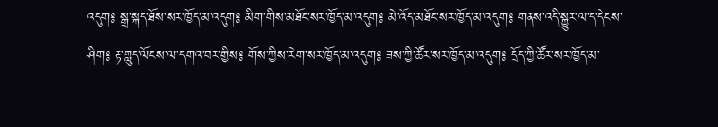འདུག༔ སྒྲ་སྐད་ཐོས་སར་ཁྱོད་མ་འདུག༔ མིག་གིས་མཐོང་སར་ཁྱོད་མ་འདུག༔ མེ་འོད་མཐོང་སར་ཁྱོད་མ་འདུག༔ གནས་འདི་སྐྱུར་ལ་ད་དེངས་ཤིག༔ རྟ་གླུད་ལོངས་ལ་དགའ་བར་གྱིས༔ གོས་ཀྱིས་རེག་སར་ཁྱོད་མ་འདུག༔ ཟས་ཀྱི་ཚོར་སར་ཁྱོད་མ་འདུག༔ དྲོད་ཀྱི་ཚོར་སར་ཁྱོད་མ་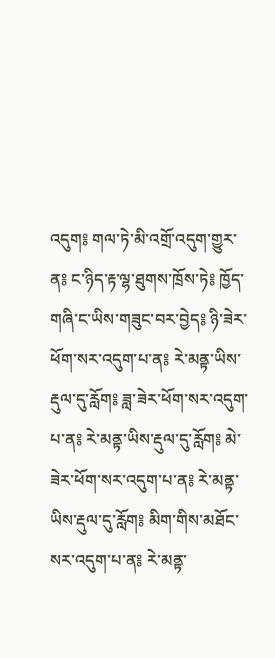འདུག༔ གལ་ཏེ་མི་འགྲོ་འདུག་གྱུར་ན༔ ང་ཉིད་རྟ་ལྷ་ཐུགས་ཁྲོས་ཏེ༔ ཁྱོད་གཞི་ང་ཡིས་གཟུང་བར་བྱེད༔ ཉི་ཟེར་ཕོག་སར་འདུག་པ་ན༔ རེ་མནྟ་ཡིས་རྡུལ་དུ་རློག༔ ཟླ་ཟེར་ཕོག་སར་འདུག་པ་ན༔ རེ་མནྟ་ཡིས་རྡུལ་དུ་རློག༔ མེ་ཟེར་ཕོག་སར་འདུག་པ་ན༔ རེ་མནྟ་ཡིས་རྡུལ་དུ་རློག༔ མིག་གིས་མཐོང་སར་འདུག་པ་ན༔ རེ་མནྟ་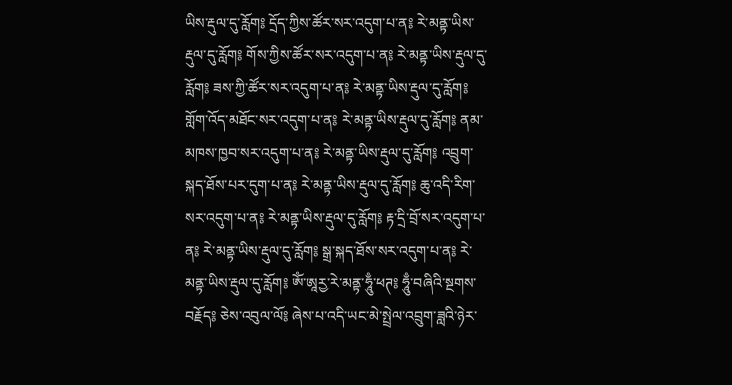ཡིས་རྡུལ་དུ་རློག༔ དྲོད་ཀྱིས་ཚོར་སར་འདུག་པ་ན༔ རེ་མནྟ་ཡིས་རྡུལ་དུ་རློག༔ གོས་ཀྱིས་ཚོར་སར་འདུག་པ་ན༔ རེ་མནྟ་ཡིས་རྡུལ་དུ་རློག༔ ཟས་ཀྱི་ཚོར་སར་འདུག་པ་ན༔ རེ་མནྟ་ཡིས་རྡུལ་དུ་རློག༔ གློག་འོད་མཐོང་སར་འདུག་པ་ན༔ རེ་མནྟ་ཡིས་རྡུལ་དུ་རློག༔ ནམ་མཁས་ཁྱབ་སར་འདུག་པ་ན༔ རེ་མནྟ་ཡིས་རྡུལ་དུ་རློག༔ འབྲུག་སྐད་ཐོས་པར་དུག་པ་ན༔ རེ་མནྟ་ཡིས་རྡུལ་དུ་རློག༔ ཆུ་འདི་རིག་སར་འདུག་པ་ན༔ རེ་མནྟ་ཡིས་རྡུལ་དུ་རློག༔ རྟ་དྲི་བྲོ་སར་འདུག་པ་ན༔ རེ་མནྟ་ཡིས་རྡུལ་དུ་རློག༔ སྒྲ་སྐད་ཐོས་སར་འདུག་པ་ན༔ རེ་མནྟ་ཡིས་རྡུལ་དུ་རློག༔ ཨོཾ་ཨཱརྱ་རེ་མནྟ་ཧཱུྃ་ཕཊ༔ ཧཱུྃ་བཞིའི་སྔགས་བརྗོད༔ ཅེས་འབུལ་ལོ༔ ཞེས་པ་འདི་ཡང་མེ་སྤྲེལ་འབྲུག་ཟླའི་ཉེར་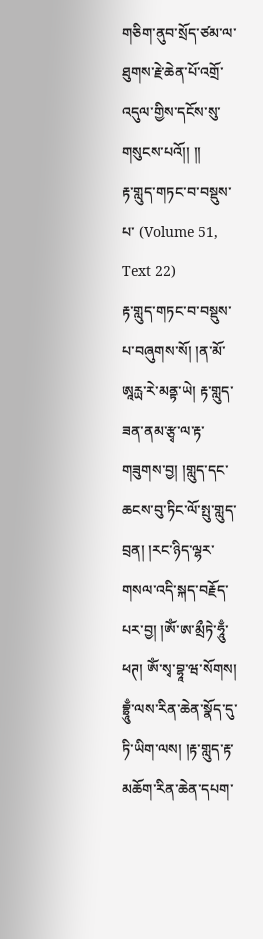གཅིག་ནུབ་སྲོད་ཙམ་ལ་ཐུགས་རྗེ་ཆེན་པོ་འགྲོ་འདུལ་གྱིས་དངོས་སུ་གསུངས་པའོ།། །།
རྟ་གླུད་གཏང་བ་བསྡུས་པ་ (Volume 51, Text 22)
རྟ་གླུད་གཏང་བ་བསྡུས་པ་བཞུགས་སོ། །ན་མོ་ཨཱརྻ་རེ་མནྟ་ཡེ། རྟ་གླུད་ཟན་ནམ་རྩྭ་ལ་རྟ་གཟུགས་བྱ། །གླུད་དང་ཆངས་བུ་ཏིང་ལོ་སྤུ་གླུད་བྲན། །རང་ཉིད་ལྷར་གསལ་འདི་སྐད་བརྗོད་པར་བྱ། །ཨོཾ་ཨ་མྲྀཏེ་ཧཱུྃ་ཕཊ། ཨོཾ་སྭ་བྷཱ་ཝ་སོགས། བྷྲཱུྃ་ལས་རིན་ཆེན་སྣོད་དུ་ཏི་ཡིག་ལས། །རྟ་གླུད་རྟ་མཆོག་རིན་ཆེན་དཔག་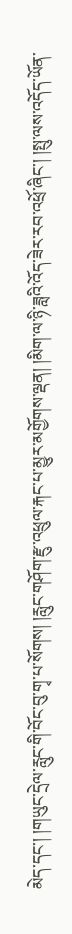མེད་དང་། །གཡུང་དྲེལ་རླུང་གི་བོང་བུ་གྭ་པ་སོགས། །རླུང་གཤོག་རྫུ་འཕྲུལ་རྐང་པ་མྱུར་མགྱོགས་ལྡན། །མིག་ལ་ཉི་ཟླའི་འོད་ཟེར་རབ་འཕྲོ་ཞིང་། །སྤུ་ལས་འདོད་ཡོན་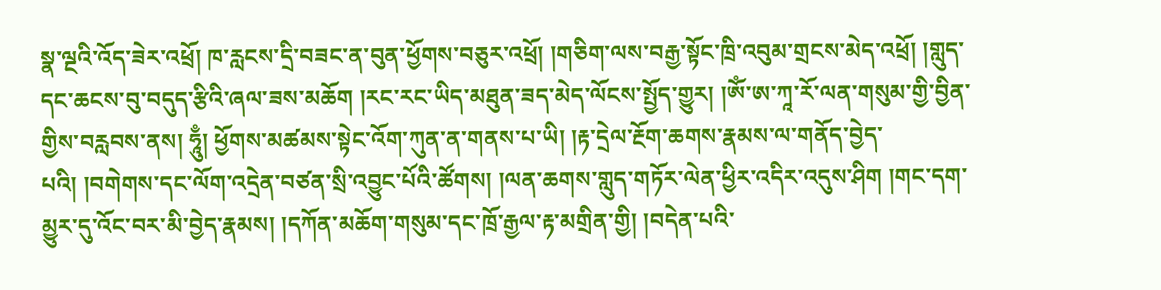སྣ་ལྔའི་འོད་ཟེར་འཕྲོ། ཁ་རླངས་དྲི་བཟང་ན་བུན་ཕྱོགས་བཅུར་འཕྲོ། །གཅིག་ལས་བརྒྱ་སྟོང་ཁྲི་འབུམ་གྲངས་མེད་འཕྲོ། །གླུད་དང་ཆངས་བུ་བདུད་རྩིའི་ཞལ་ཟས་མཆོག །རང་རང་ཡིད་མཐུན་ཟད་མེད་ལོངས་སྤྱོད་གྱུར། །ཨོཾ་ཨ་ཀཱ་རོ་ལན་གསུམ་གྱི་བྱིན་གྱིས་བརླབས་ནས། ཧཱུྃ། ཕྱོགས་མཚམས་སྟེང་འོག་ཀུན་ན་གནས་པ་ཡི། །རྟ་དྲེལ་རྔོག་ཆགས་རྣམས་ལ་གནོད་བྱེད་པའི། །བགེགས་དང་ལོག་འདྲེན་བཙན་སྲི་འབྱུང་པོའི་ཚོགས། །ལན་ཆགས་གླུད་གཏོར་ལེན་ཕྱིར་འདིར་འདུས་ཤིག །གང་དག་མྱུར་དུ་འོང་བར་མི་བྱེད་རྣམས། །དཀོན་མཆོག་གསུམ་དང་ཁྲོ་རྒྱལ་རྟ་མགྲིན་གྱི། །བདེན་པའི་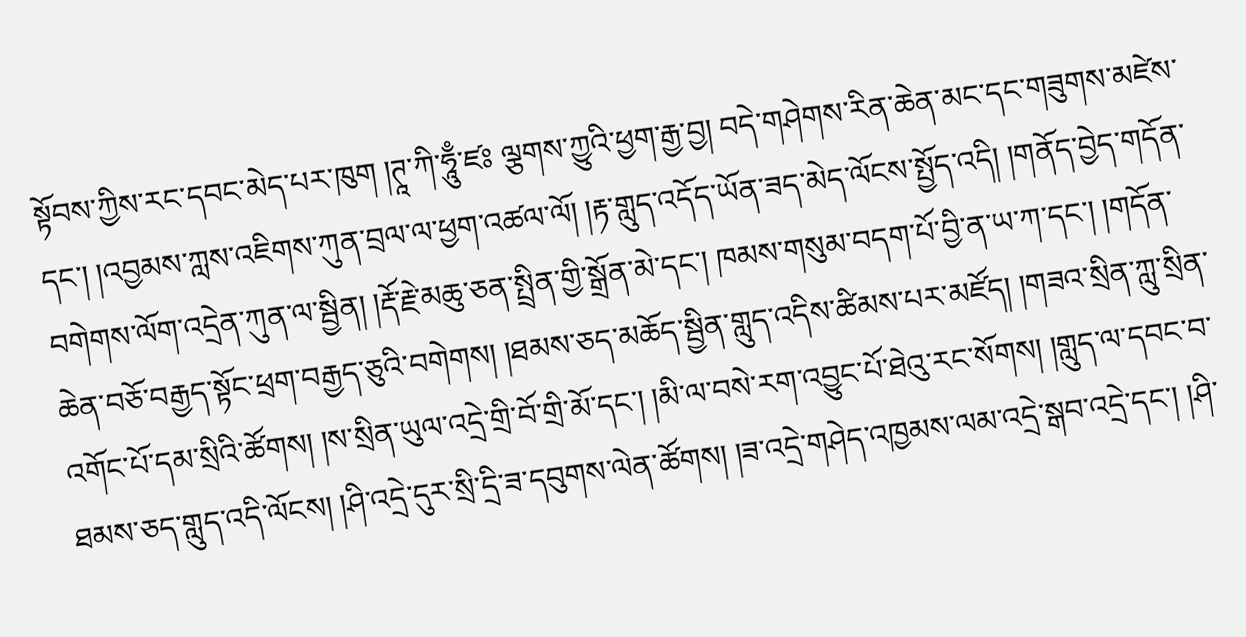སྟོབས་ཀྱིས་རང་དབང་མེད་པར་ཁུག །ཊཱ་ཀི་ཧཱུྃ་ཛཿ ལྕགས་ཀྱུའི་ཕྱག་རྒྱ་བྱ། བདེ་གཤེགས་རིན་ཆེན་མང་དང་གཟུགས་མཛེས་དང་། །འབྱམས་ཀླས་འཇིགས་ཀུན་བྲལ་ལ་ཕྱག་འཚལ་ལོ། །རྟ་གླུད་འདོད་ཡོན་ཟད་མེད་ལོངས་སྤྱོད་འདི། །གནོད་བྱེད་གདོན་བགེགས་ལོག་འདྲེན་ཀུན་ལ་སྦྱིན། །རྡོ་རྗེ་མཆུ་ཅན་སྤྲིན་གྱི་སྒྲོན་མེ་དང་། ཁམས་གསུམ་བདག་པོ་བྱི་ན་ཡ་ཀ་དང་། །གདོན་ཆེན་བཅོ་བརྒྱད་སྟོང་ཕྲག་བརྒྱད་ཅུའི་བགེགས། །ཐམས་ཅད་མཆོད་སྦྱིན་གླུད་འདིས་ཚིམས་པར་མཛོད། །གཟའ་སྲིན་ཀླུ་སྲིན་འགོང་པོ་དམ་སྲིའི་ཚོགས། །ས་སྲིན་ཡུལ་འདྲེ་གྲི་བོ་གྲི་མོ་དང་། །མི་ལ་བསེ་རག་འབྱུང་པོ་ཐེའུ་རང་སོགས། །གླུད་ལ་དབང་བ་ཐམས་ཅད་གླུད་འདི་ལོངས། །ཤི་འདྲེ་དུར་སྲི་དྲི་ཟ་དབུགས་ལེན་ཚོགས། །ཟ་འདྲེ་གཤེད་འཁྱམས་ལམ་འདྲེ་སྒབ་འདྲེ་དང་། །ཤི་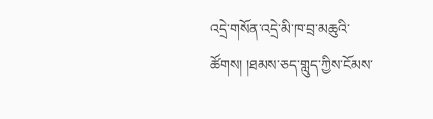འདྲེ་གསོན་འདྲེ་མི་ཁ་བྲ་མཆུའི་ཚོགས། །ཐམས་ཅད་གླུད་ཀྱིས་ངོམས་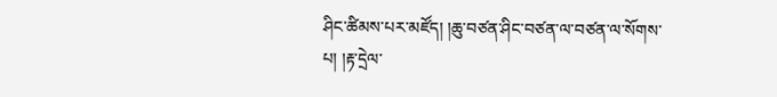ཤིང་ཚིམས་པར་མཛོད། །ཆུ་བཙན་ཤིང་བཙན་ལ་བཙན་ལ་སོགས་པ། །རྟ་དྲེལ་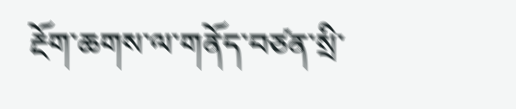རྔོག་ཆགས་ལ་གནོད་བཙན་སྲི་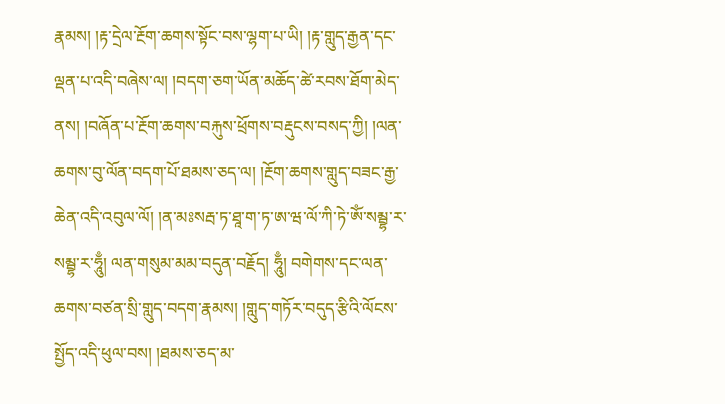རྣམས། །རྟ་དྲེལ་རྔོག་ཆགས་སྟོང་བས་ལྷག་པ་ཡི། །རྟ་གླུད་རྒྱན་དང་ལྡན་པ་འདི་བཞེས་ལ། །བདག་ཅག་ཡོན་མཆོད་ཚེ་རབས་ཐོག་མེད་ནས། །བཞོན་པ་རྔོག་ཆགས་བརྐུས་ཕྲོགས་བརྡུངས་བསད་ཀྱི། །ལན་ཆགས་བུ་ལོན་བདག་པོ་ཐམས་ཅད་ལ། །རྔོག་ཆགས་གླུད་བཟང་རྒྱ་ཆེན་འདི་འབུལ་ལོ། །ན་མཿསརྦ་ཏ་ཐཱ་ག་ཏ་ཨ་ཝ་ལོ་ཀི་ཏེ་ཨོཾ་སམྦྷ་ར་སམྦྷ་ར་ཧཱུྃ། ལན་གསུམ་མམ་བདུན་བརྗོད། ཧཱུྃ། བགེགས་དང་ལན་ཆགས་བཙན་སྲི་གླུད་བདག་རྣམས། །གླུད་གཏོར་བདུད་རྩིའི་ལོངས་སྤྱོད་འདི་ཕུལ་བས། །ཐམས་ཅད་མ་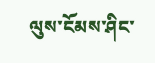ལུས་ངོམས་ཤིང་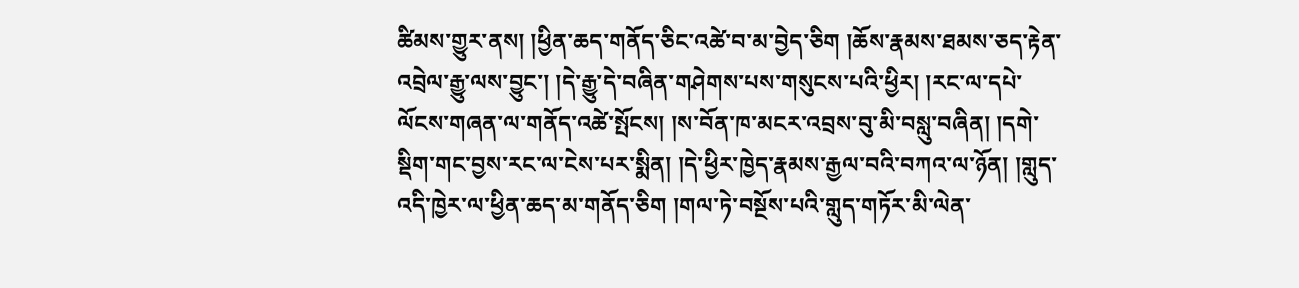ཚིམས་གྱུར་ནས། །ཕྱིན་ཆད་གནོད་ཅིང་འཚེ་བ་མ་བྱེད་ཅིག །ཆོས་རྣམས་ཐམས་ཅད་རྟེན་འབྲེལ་རྒྱུ་ལས་བྱུང་། །དེ་རྒྱུ་དེ་བཞིན་གཤེགས་པས་གསུངས་པའི་ཕྱིར། །རང་ལ་དཔེ་ལོངས་གཞན་ལ་གནོད་འཚེ་སྤོངས། །ས་བོན་ཁ་མངར་འབྲས་བུ་མི་བསླུ་བཞིན། །དགེ་སྡིག་གང་བྱས་རང་ལ་ངེས་པར་སྨིན། །དེ་ཕྱིར་ཁྱེད་རྣམས་རྒྱལ་བའི་བཀའ་ལ་ཉོན། །གླུད་འདི་ཁྱེར་ལ་ཕྱིན་ཆད་མ་གནོད་ཅིག །གལ་ཏེ་བསྔོས་པའི་གླུད་གཏོར་མི་ལེན་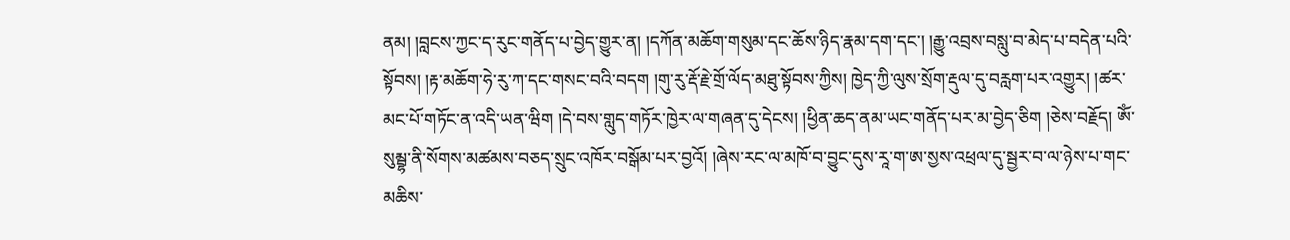ནམ། །བླངས་ཀྱང་ད་རུང་གནོད་པ་བྱེད་གྱུར་ན། །དཀོན་མཆོག་གསུམ་དང་ཆོས་ཉིད་རྣམ་དག་དང་། །རྒྱུ་འབྲས་བསླུ་བ་མེད་པ་བདེན་པའི་སྟོབས། །རྟ་མཆོག་ཧེ་རུ་ཀ་དང་གསང་བའི་བདག །གུ་རུ་རྡོ་རྗེ་གྲོ་ལོད་མཐུ་སྟོབས་ཀྱིས། ཁྱེད་ཀྱི་ལུས་སྲོག་རྡུལ་དུ་བརླག་པར་འགྱུར། །ཚར་མང་པོ་གཏོང་ན་འདི་ཡན་ཝིག །དེ་བས་གླུད་གཏོར་ཁྱེར་ལ་གཞན་དུ་དེངས། །ཕྱིན་ཆད་ནམ་ཡང་གནོད་པར་མ་བྱེད་ཅིག །ཅེས་བརྗོད། ཨོཾ་སུམྦྷ་ནི་སོགས་མཚམས་བཅད་སྲུང་འཁོར་བསྒོམ་པར་བྱའོ། །ཞེས་རང་ལ་མཁོ་བ་བྱུང་དུས་རཱ་ག་ཨ་སྱས་འཕྲལ་དུ་སྦྱར་བ་ལ་ཉེས་པ་གང་མཆིས་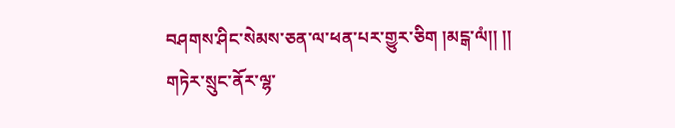བཤགས་ཤིང་སེམས་ཅན་ལ་ཕན་པར་གྱུར་ཅིག །མངྒ་ལཾ།། །།
གཏེར་སྲུང་ནོར་ལྷ་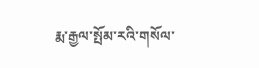རྨ་རྒྱལ་སྤོམ་རའི་གསོལ་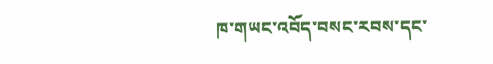ཁ་གཡང་འབོད་བསང་རབས་དང་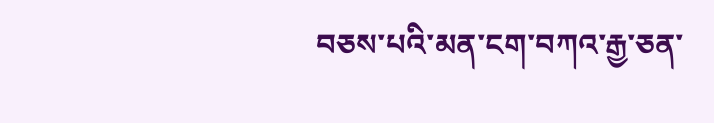བཅས་པའི་མན་ངག་བཀའ་རྒྱ་ཅན་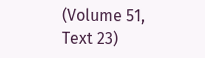(Volume 51, Text 23)